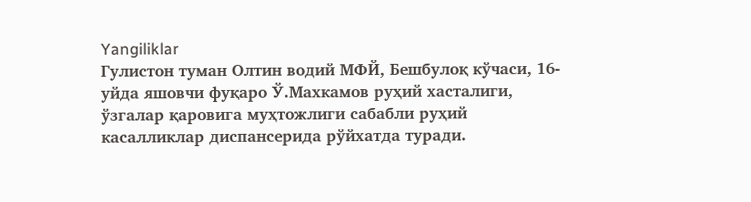Yangiliklar
Гулистон туман Олтин водий МФЙ, Бешбулоқ кўчаси, 16-уйда яшовчи фуқаро Ў.Махкамов руҳий хасталиги, ўзгалар қаровига муҳтожлиги сабабли руҳий касалликлар диспансерида рўйхатда туради.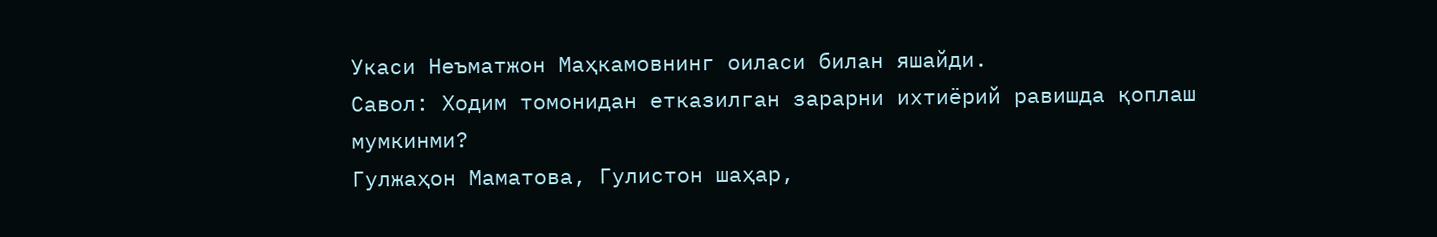Укаси Неъматжон Маҳкамовнинг оиласи билан яшайди.
Савол: Ходим томонидан етказилган зарарни ихтиёрий равишда қоплаш мумкинми?
Гулжаҳон Маматова, Гулистон шаҳар,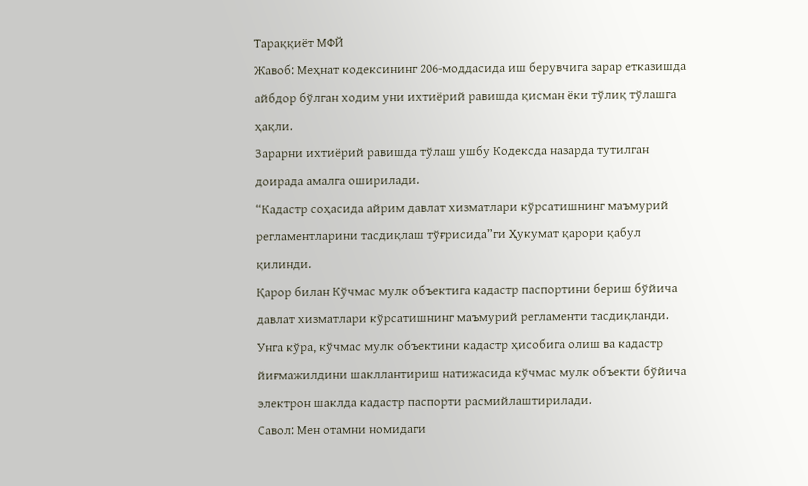Тараққиёт МФЙ
Жавоб: Меҳнат кодексининг 206-моддасида иш берувчига зарар етказишда айбдор бўлган ходим уни ихтиёрий равишда қисман ёки тўлиқ тўлашга ҳақли.
Зарарни ихтиёрий равишда тўлаш ушбу Кодексда назарда тутилган доирада амалга оширилади.
“Кадастр соҳасида айрим давлат хизматлари кўрсатишнинг маъмурий регламентларини тасдиқлаш тўғрисида”ги Ҳукумат қарори қабул қилинди.
Қарор билан Кўчмас мулк объектига кадастр паспортини бериш бўйича давлат хизматлари кўрсатишнинг маъмурий регламенти тасдиқланди.
Унга кўра, кўчмас мулк объектини кадастр ҳисобига олиш ва кадастр йиғмажилдини шакллантириш натижасида кўчмас мулк объекти бўйича электрон шаклда кадастр паспорти расмийлаштирилади.
Савол: Мен отамни номидаги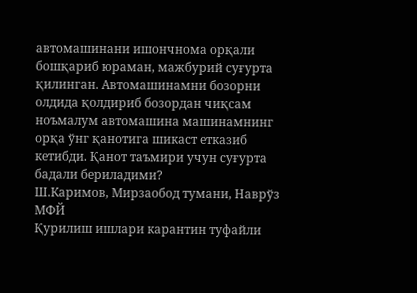автомашинани ишончнома орқали бошқариб юраман, мажбурий суғурта қилинган. Автомашинамни бозорни олдида қолдириб бозордан чиқсам ноъмалум автомашина машинамнинг орқа ўнг қанотига шикаст етказиб кетибди. Қанот таъмири учун суғурта бадали бериладими?
Ш.Каримов, Мирзаобод тумани, Наврўз МФЙ
Қурилиш ишлари карантин туфайли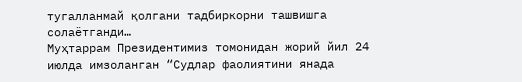тугалланмай қолгани тадбиркорни ташвишга солаётганди…
Муҳтаррам Президентимиз томонидан жорий йил 24 июлда имзоланган “Судлар фаолиятини янада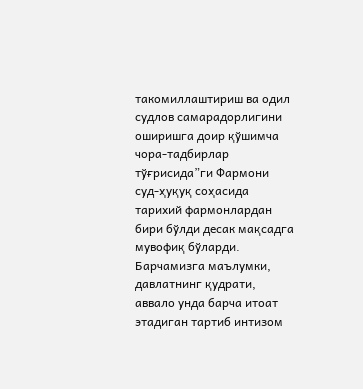такомиллаштириш ва одил судлов самарадорлигини оширишга доир қўшимча чора-тадбирлар тўғрисида”ги Фармони суд-ҳуқуқ соҳасида тарихий фармонлардан бири бўлди десак мақсадга мувофиқ бўларди.
Барчамизга маълумки, давлатнинг қудрати, аввало унда барча итоат этадиган тартиб интизом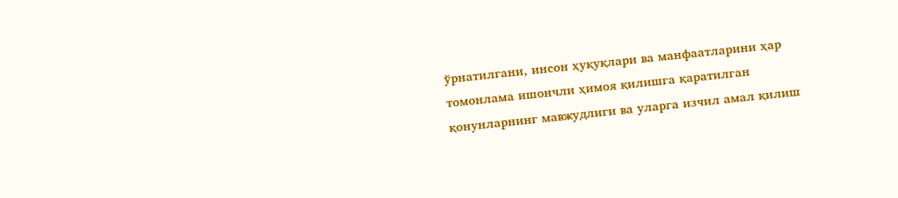ўрнатилгани, инсон ҳуқуқлари ва манфаатларини ҳар томонлама ишончли ҳимоя қилишга қаратилган қонунларнинг мавжудлиги ва уларга изчил амал қилиш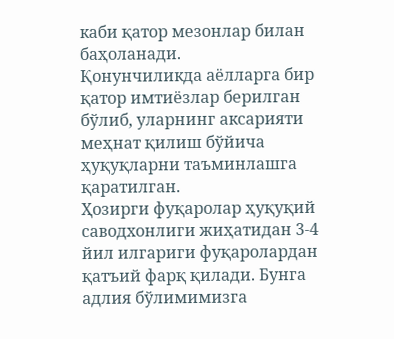каби қатор мезонлар билан баҳоланади.
Қонунчиликда аёлларга бир қатор имтиёзлар берилган бўлиб, уларнинг аксарияти меҳнат қилиш бўйича ҳуқуқларни таъминлашга қаратилган.
Ҳозирги фуқаролар ҳуқуқий саводхонлиги жиҳатидан 3-4 йил илгариги фуқаролардан қатъий фарқ қилади. Бунга адлия бўлимимизга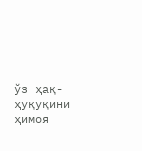ўз ҳақ-ҳуқуқини ҳимоя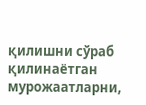қилишни сўраб қилинаётган мурожаатларни,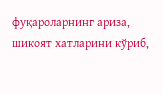фуқароларнинг ариза, шикоят хатларини кўриб,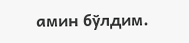амин бўлдим.